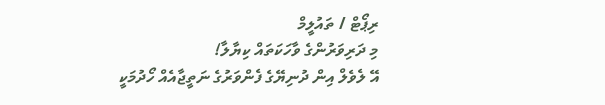ރިޕޯޓް / ތައުލީމް
މި ދަރިވަރުންގެ ވާހަކަތައް ކިޔާލާ!
އޭ ލެވެލް އިން ދުނިޔޭގެ ފެންވަރުގެ ނަތީޖާއެއް ހޯދުމަކީ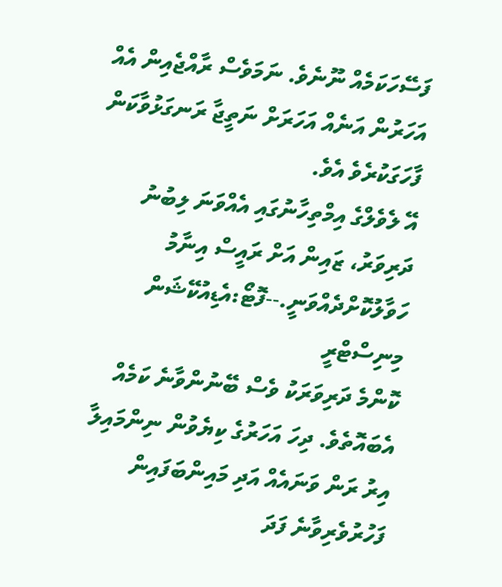ފަސޭހަކަމެއް ނޫނެވެ. ނަމަވެސް ރާއްޖެއިން އެއް އަހަރުން އަނެއް އަހަރަށް ނަތީޖާ ރަނގަޅުވާކަން ފާހަގަކުރެވެ އެވެ.
އޭ ލެވެލްގެ އިމްތިހާނުގައި އެއްވަނަ ލިބުނު ދަރިވަރު، ޒައިން އަށް ރައީސް އިނާމު ހަވާލުކޮށްދެއްވަނީ.--ފޮޓޯ:އެޑިއުކޭޝަން މިނިސްޓްރީ
ކޮންމެ ދަރިވަރަކު ވެސް ބޭނުންވާނެ ކަމެއް އެބައޮތެވެ. ދިހަ އަހަރުގެ ކިޔެވުން ނިންމައިލާ އިރު ރަން ވަނައެއް އަދި މައިންބަފައިން ފަހުރުވެރިވާނެ ފަދަ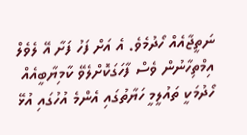ނަތީޖާއެއް ހޯދުމެވެ. އެ އަށް ފަހު ފަށާ އޭ ލެވެލް އިމްތިހާނުން ވެސް ފާހަގަކޮށްލެވޭ ކާމިޔާބީއެއް ހޯދުމަކީ ތައުލީމީ ހަޔާތުގައި އެންމެ އުހުގައި އުޅޭ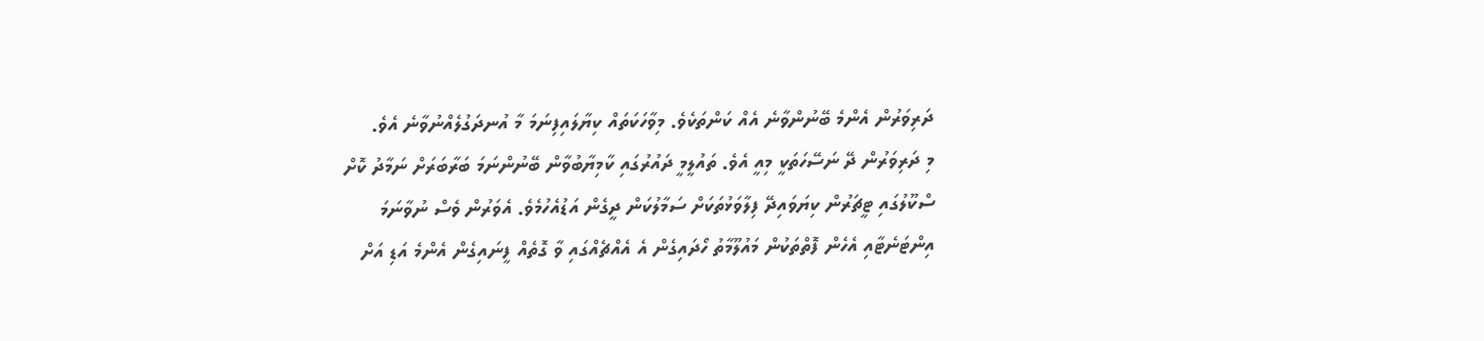ދަރިވަރުން އެންމެ ބޭނުންވާނެ އެއް ކަންތަކެވެ. މިވާހަކަތައް ކިޔާލައިފިނަމަ މާ އުނދަގުލެއްނުވާނެ އެވެ.
މި ދަރިވަރުން ދޭ ނަސޭހަތަކީ މިއީ އެވެ. ތައުލީމީ ދައުރުގައި ކާމިޔާބުވާން ބޭނުންނަމަ ބަރާބަރަށް ނަމާދު ކޮށް ސްކޫލުގައި ޓީޗަރުން ކިޔަވައިދޭ ފިލާވަޅުތަކަށް ސަމާލުކަން ދީގެން އަޑުއެހުމެވެ. އެވަރުން ވެސް ނުވާނަމަ އިންޓަނެޓާއި އެހެން ފޮތްތަކުން މައުލޫމާތު ހޯދައިގެން އެ އެއްޗެއްގައި ވާ ގޮތެއް ފީނައިގެން އެންމެ އަޑި އަށް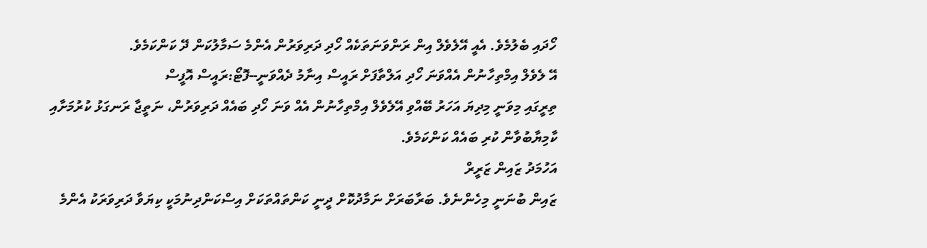ހޯދައި ބެލުމެވެ. އެއީ އޭލެވެލް އިން ރަންވަނަތަކެއް ހޯދި ދަރިވަރުން އެންމެ ސަމާލުކަން ދޭ ކަންކަމެވެ.
އޭ ލެވެލް އިމްތިހާނުން އެއްވަނަ ހޯދި އަލްތާފަށް ރައީސް އިނާމު ދެއްވަނީ--ފޮޓޯ:ރައީސް އޮފީސް
ތިރީގައި މިވަނީ މިދިޔަ އަހަރު ބޭއްވި އޭލެވެލް އިމްތިހާނުން އެއް ވަނަ ހޯދި ބައެއް ދަރިވަރުން، ނަތީޖާ ރަނގަޅު ކުރުމަށާއި ކާމިޔާބުވާން ކުރި ބައެއް ކަންކަމެވެ.
އަހުމަދު ޒައިން ޒަރީރް
ޒައިން ބުނަނީ މިހެންނެވެ. ބަރާބަރަށް ނަމާދުކޮށް ދީނީ ކަންތައްތަކަށް އިސްކަންދިނުމަކީ ކިޔަވާ ދަރިވަރަކު އެންމެ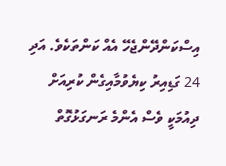އިސްކަންދޭންޖެހޭ އެއް ކަންތަކެވެ. އަދި 24 ގަޑިއިރު ކިޔެވުމާއިގެން ކުރިއަށް ދިއުމަކީ ވެސް އެންމެ ރަނގަޅުގޮތް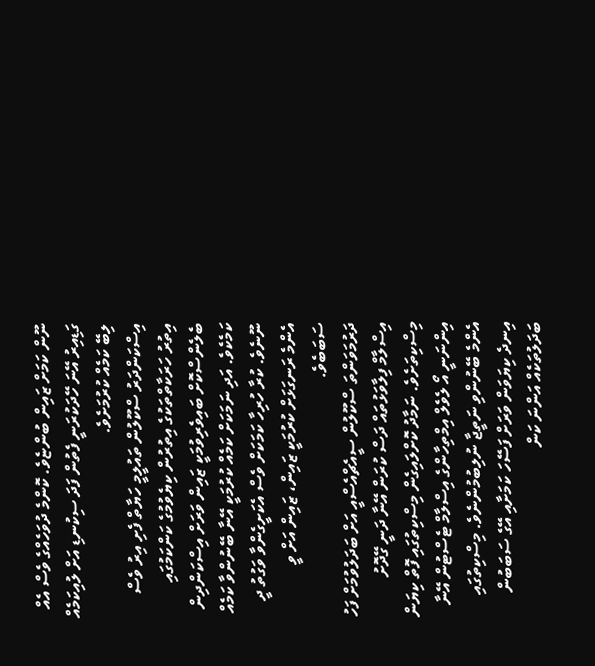ނޫން ކަމަށް ޒައިން ބުންޏެވެ. ކޮންމެ ދުވަހެއްގެ ވެސް އެއް ގަޑިއިރު އޭނަ ހޭދަކުރަނީ ފެތުން ފަދަ ސިކުނޑި އަށް ލުއިކަމެއް ލިބޭ ކަމެއް ކުރުމަށެވެ.
އިސްކަންދަރު ސްކޫލުން ތައުލީމީ ހަޔާތް ފެށި އިރު ވެސް އިތުރު ހަރަކާތްތަކުގެ އިތުރުން ކިޔެވުމުގެ ކަންކަމުގައި ބެލެންސްކޮށް ބައިވެރިވުމަކީ ޒައިން ވަރަށް އިސްކަންދިން ކަމެކެވެ. އަދި ނަމަކަށް ކަމެއް ކުރުމަކީ އޭނާ ބޭނުންވާ ކަމެއް ނޫނެވެ. ކުރާ ހުރިހާ ކަމަކަށް ވެސް އެކަށީގެންވާ ވަގުތު ދީ އެންމެ ރަނގަޅަށް ކުރުމަކީ ޒައިން، ޒައިން އަށް ވީ ސަބަބެވެ.
ދަރުމަވަންތަ ސްކޫލުން ސީއެޗްއެސްއީ އަށް ބަދަލުވުމަށް ފަހު އިސްލާމް ފިލާވަޅުތައް ދަސް ކުރަން އޭނާ ދަނީ ގޭދޮށު މިސްކިތަށެވެ. ނަމާދު ކޮށްލައިގެން މިސްކިތުގައި ފޮތް ކިޔަން އިންނަނީ އޯ ލެވެލް އިމްތިހާންގެ އިސްލާމް ޓެސްޓުން އޭނާ އެންމެ ބޭނުންވި ނަތީޖާ ނުލިބުމުންނެވެ. މިސްކިތުގައި އިނދެ ކިޔަވަން ވަރަށް ފަސޭހަ ކަމަށާއި އޭގެ ސަބަބުން ބަދަލުތަކެއް އަންނަ ކަން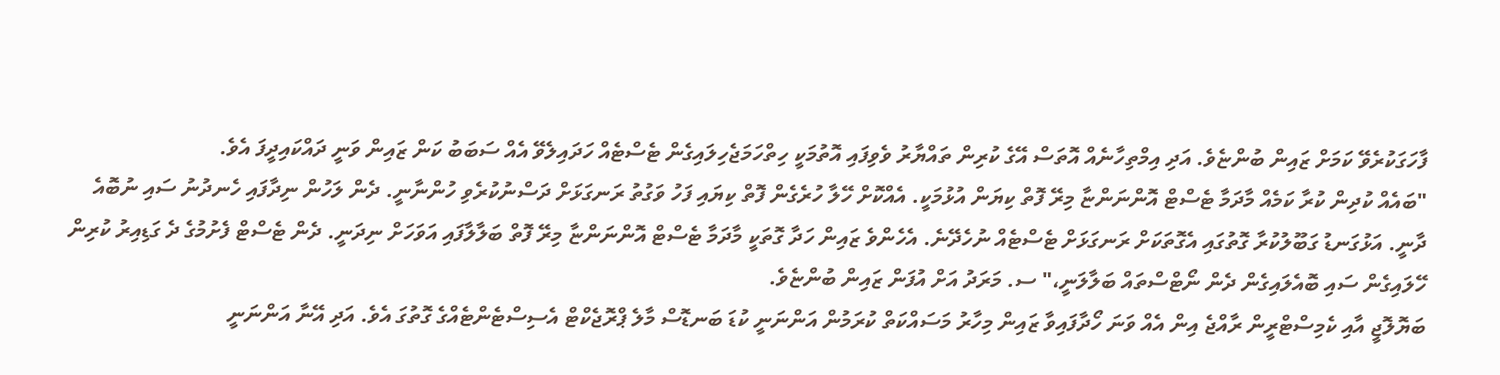ފާހަގަކުރެވޭ ކަމަށް ޒައިން ބުންޏެވެ. އަދި އިމްތިހާނެއް އޮތަސް އޭގެ ކުރިން ތައްޔާރު ވެވިފައި އޮތުމަކީ ހިތްހަމަޖެހިލައިގެން ޓެސްޓެއް ހަދައިލެވޭ އެއް ސަބަބު ކަން ޒައިން ވަނީ ދައްކައިދީފަ އެވެ.
"ބައެއް ކުދިން ކުރާ ކަމެއް މާދަމާ ޓެސްޓް އޮންނަންޏާ މިރޭ ފޮތް ކިޔަން އުޅުމަކީ. އެއްކޮށް ހޭލާ ހުރެގެން ފޮތް ކިޔައި ފަހު ވަގުތު ރަނގަޅަށް ދަސްނުކުރެވި ހުންނާނީ. ދެން ލަހުން ނިދާފައި ހެނދުނު ސައި ނުބޮއެ ދާނީ. އަޅުގަނޑު ގަބޫލުކުރާ ގޮތުގައި އެގޮތަކަށް ރަނގަޅަށް ޓެސްޓެއް ނުހެދޭނެ. އެހެންވެ ޒައިން ހަދާ ގޮތަކީ މާދަމާ ޓެސްޓް އޮންނަންޏާ މިރޭ ފޮތް ބަލާލާފައި އަވަހަށް ނިދަނީ. ދެން ޓެސްޓް ފެށުމުގެ ދެ ގަޑިއިރު ކުރިން ހޭލައިގެން ސައި ބޮއެލައިގެން ދެން ނޯޓްސްތައް ބަލާލަނީ،" ސ. މަރަދު އަށް އުފަން ޒައިން ބުންޏެވެ.
ބަޔޮލޮޖީ އާއި ކެމިސްޓްރީން ރާއްޖެ އިން އެއް ވަނަ ހޯދާފައިވާ ޒައިން މިހާރު މަސައްކަތް ކުރަމުން އަންނަނީ ކުޑަ ބަނޑޮސް މާލެ ޕްރޮޖެކްޓް އެސިސްޓެންޓެއްގެ ގޮތުގަ އެވެ. އަދި އޭނާ އަންނަނީ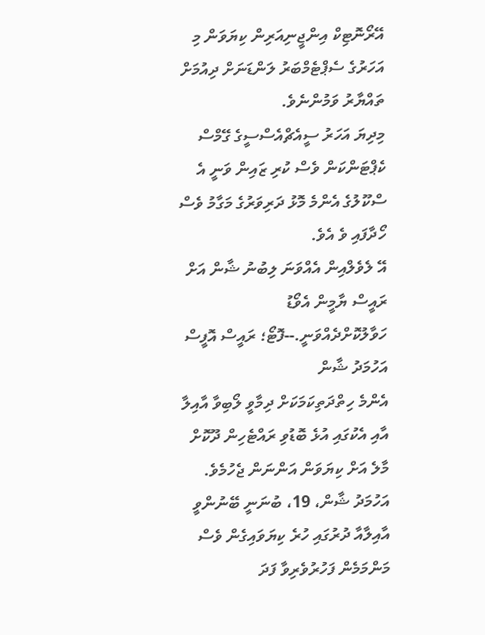އޭރޯނޮޓިކް އިންޖީނިއަރިން ކިޔަވަން މި އަހަރުގެ ސެޕްޓެމްބަރު ލަންޑަނަށް ދިއުމަށް ތައްޔާރު ވަމުންނެވެ.
މިދިޔަ އަހަރު ސީއެޗްއެސްސީގެ ގޭމްސް ކެޕްޓަންކަން ވެސް ކުރި ޒައިން ވަނީ އެ ސްކޫލުގެ އެންމެ މޮޅު ދަރިވަރުގެ މަގާމު ވެސް ހޯދާފައި ވެ އެވެ.
އޭ ލެވެލްއިން އެއްވަނަ ލިބުނު ޝާން އަށް ރައީސް ޔާމީން އެވޯޑު ހަވާލުކޮށްދެއްވަނީ.--ފޮޓޯ؛ ރައީސް އޮފީސް
އަހުމަދު ޝާން
އެންމެ ހިތްދަތިކަމަކަށް ދިމާވީ ލޯބިވާ އާއިލާ އާއި އެކުގައި އުޅެ ބޮޑުވި ރައްޓެހިން ދޫކޮށް މާލެ އަށް ކިޔަވަން އަންނަން ޖެހުމެވެ. އަހުމަދު ޝާން، 19، ބުނަނީ ބޭނުންވީ އާއިލާއާ ދުރުގައި ހުރެ ކިޔަވައިގެން ވެސް މަންމަމެން ފަހުރުވެރިވާ ފަދަ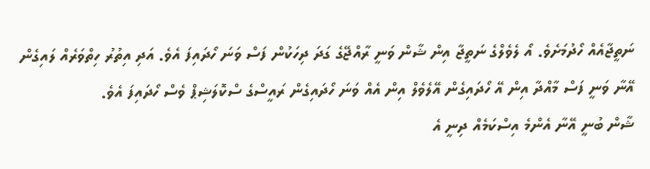ނަތީޖާއެއް ހޯދުމަށެވެ. އޯ ލެވެލްގެ ނަތީޖާ އިން ޝާން ވަނީ ރާއްޖޭގެ ގަދަ ދިހަކުން ފަސް ވަނަ ހޯދައިފަ އެވެ. އަދި އިތުރު ހިތްވަރެއް ލައިގެން އޭނާ ވަނީ ފަސް މާއްދާ އިން އޭ ހޯދައިގެން އޭލެވެލް އިން އެއް ވަނަ ހޯދައިގެން ރައީސްގެ ސްކޮލަޝިޕް ވެސް ހޯދައިފަ އެވެ.
ޝާން ބުނީ އޭނާ އެންމެ އިސްކަމެއް ދިނީ އެ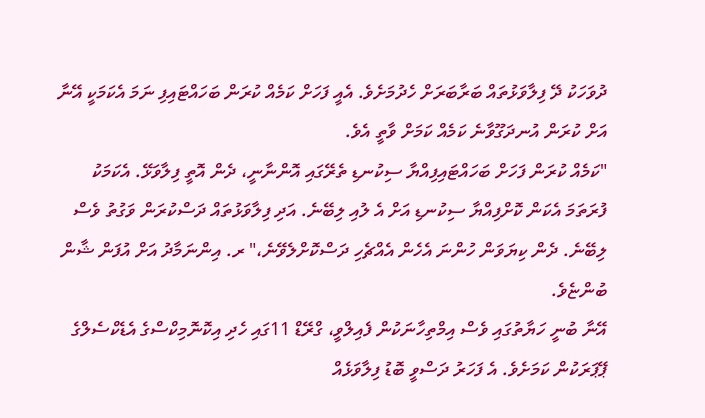ދުވަހަކު ދޭ ފިލާވަޅުތައް ބަރާބަރަށް ހެދުމަށެވެ. އެއީ ފަހަށް ކަމެއް ކުރަން ބަހައްޓައިފި ނަމަ އެކަމަކީ އޭނާ އަށް ކުރަން އުނދަގޫވާނެ ކަމެއް ކަމަށް ވާތީ އެވެ.
"ކަމެއް ކުރަން ފަހަށް ބަހައްޓައިފިއްޔާ ސިކުނޑި ތެރޭގައި އޮންނާނީ، ދެން އޮތީ ފިލާވަޅޭ. އެކަމަކު ފުރަތަމަ އެކަން ކޮށްފިއްޔާ ސިކުނޑި އަށް އެ ލުއި ލިބޭނެ. އަދި ފިލާވަޅުތައް ދަސްކުރަން ވަގުތު ވެސް ލިބޭނެ. ދެން ކިޔަވަން ހުންނަ އެހެން އެއްޗެހި ދަސްކޮށްލެވޭނެ،" ރ. އިންނަމާދު އަށް އުފަން ޝާން ބުންޏެވެ.
އޭނާ ބުނީ ހަޔާތުގައި ވެސް އިމްތިހާނަކުން ފެއިލްވީ، ގްރޭޑް 11ގައި ހެދި އިކޮނޮމިކްސްގެ އެޑެކްސެލްގެ ޕޭޕަރަކުން ކަމަށެވެ. އެ ފަހަރު ދަސްވީ ބޮޑު ފިލާވަޅެއް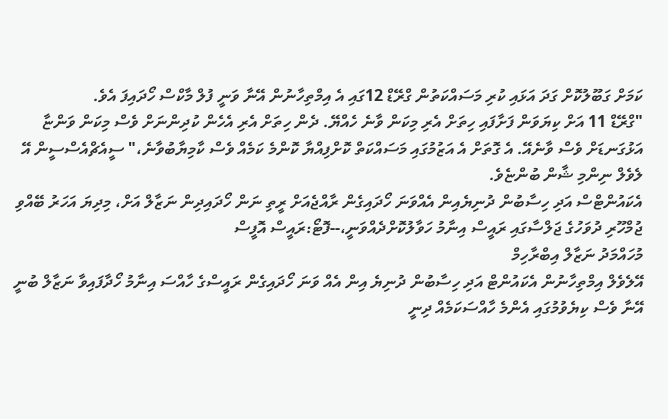ކަމަށް ގަބޫލުކޮށް ގަދަ އަޅައި ކުރި މަސައްކަތުން ގްރޭޑް 12ގައި އެ އިމްތިހާނުން އޭނާ ވަނީ ފުލް މާކްސް ހޯދައިފަ އެވެ.
"ގްރޭޑް 11 އަށް ކިޔަވަން ފަށާފައި ހިތަށް އެރި މިކަން ވާނެ ހެއްޔޭ. ދެން ހިތަށް އެރި އެހެން ކުދިންނަށް ވެސް މިކަން ވަންޏާ އަޅުގަނޑަށް ވެސް ވާނެއޭ. އެ ގޮތަށް އެ އަޒުމުގައި މަސައްކަތް ކޮށްފިއްޔާ ކޮންމެ ކަމެއް ވެސް ކާމިޔާބުވާނެ،" ސީއެޗްއެސްސީން އޭ ލެވެލް ނިންމި ޝާން ބުންޏެވެ.
އެކައުންޓްސް އަދި ހިސާބުން ދުނިޔެއިން އެއްވަނަ ހޯދައިގެން ރާއްޖެއަށް ރީތި ނަން ހޯދައިދިން ނަޒާލް އަށް، މިދިޔަ އަހަރު ބޭއްވި ޖުމްހޫރި ދުވަހުގެ ޖަލްސާގައި ރައީސް އިނާމު ހަވާލުކޮށްދެއްވަނީ،--ފޮޓޯ:ރައީސް އޮފީސް
މުހައްމަދު ނަޒާލް އިބްރާހިމް
އޭލެވެލް އިމްތިހާނުން އެކައުންޓް އަދި ހިސާބުން ދުނިޔެ އިން އެއް ވަނަ ހޯދައިގެން ރައީސްގެ ހާއްސަ އިނާމު ހޯދާފައިވާ ނަޒާލް ބުނީ އޭނާ ވެސް ކިޔެވުމުގައި އެންމެ ހާއްސަކަމެއް ދިނީ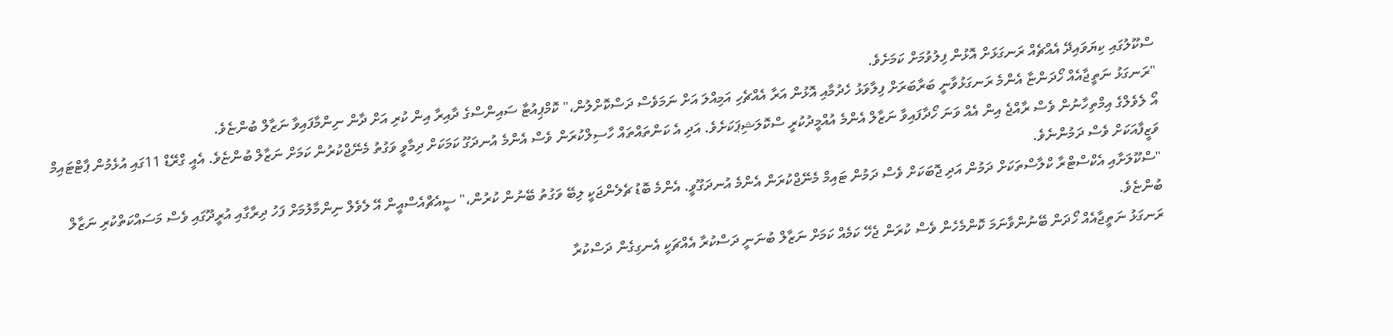ސްކޫލުގައި ކިޔަވައިދޭ އެއްޗެއް ރަނގަޅަށް އޮޅުން ފިލުވުމަށް ކަމަށެވެ.
"ރަނގަޅު ނަތީޖާއެއް ހޯދަންޏާ އެންމެ ރަނގަޅުވާނީ ބަރާބަރަށް ފިލާވަޅު ހެދުމާއި އޮޅުން އަރާ އެއްޗެހި އަމިއްލަ އަށް ނަމަވެސް ދަސްކޮށްލުން،" ކޮމްޕިއުޓާ ސައިންސްގެ ދާއިރާ އިން ކުރި އަށް ދާން ނިންމާފައިވާ ނަޒާލް ބުންޏެވެ.
އޯ ލެވެލްގެ އިމްތިހާނުން ވެސް ރާއްޖެ އިން އެއް ވަނަ ހޯދާފައިވާ ނަޒާލް އެންމެ އުއްމީދުކުރީ ސްކޮލަޝިޕަކަށެވެ. އަދި އެ ކަންތައްތައް ހާސިލްކުރަން ވެސް އެންމެ އުނދަގޫ ކަމަކަށް ދިމާވީ ވަގުތު މެނޭޖްކުރުން ކަމަށް ނަޒާލް ބުންޏެވެ. އެއީ ގްރޭޑް 11ގައި އުޅެމުން ޕާޓްޓައިމް ވަޒީފާއަކަށް ވެސް ދަމުންނެވެ.
"ސްކޫލަށާއި އެކްސްޓްރާ ކްލާސްތަކަށް ދަމުން އަދި ޖޮބަކަށް ވެސް ދަމުން ޓައިމް މެނޭޖްކުރަން އެންމެ އުނދަގޫވީ. އެންމެ ބޮޑު ޗެލެންޖަކީ ލިބޭ ވަގުތު ބޭނުން ކުރުން،" ސީއެޗްއެސްއީން އޭ ލެވެލް ނިންމާލުމަށް ފަހު ދިރާގާއި އުރީދޫގައި ވެސް މަސައްކަތްކުރި ނަޒާލް ބުންޏެވެ.
ރަނގަޅު ނަތީޖާއެއް ހޯދަން ބޭނުންވާނަމަ ކޮންމެހެން ވެސް ކުރަން ޖެހޭ ކަމެއް ކަމަށް ނަޒާލް ބުނަނީ ދަސްކުރާ އެއްޗަކީ އެނގިގެން ދަސްކުރާ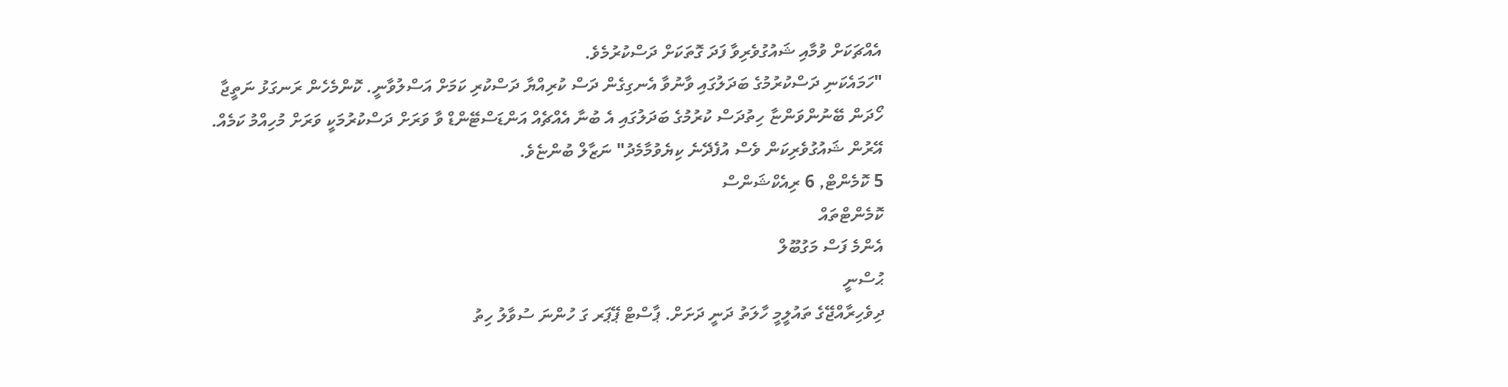އެއްޗަކަށް ވުމާއި ޝައުގުވެރިވާ ފަދަ ގޮތަކަށް ދަސްކުރުމެވެ.
"ހަމައެކަނި ދަސްކުރުމުގެ ބަދަލުގައި ވާނުވާ އެނގިގެން ދަސް ކުރިއްޔާ ދަސްކުރި ކަމަށް އަސްލުވާނީ. ކޮންމެހެން ރަނގަޅު ނަތީޖާ ހޯދަން ބޭނުންވަންޏާ ހިތުދަސް ކުރުމުގެ ބަދަލުގައި އެ ބުނާ އެއްޗެއް އަންޑަސްޓޭންޑް ވާ ވަރަށް ދަސްކުރުމަކީ ވަރަށް މުހިއްމު ކަމެއް. އޭރުން ޝައުގުވެރިކަން ވެސް އުފެދޭނެ ކިޔެވުމާމެދު" ނަޒާލް ބުންޏެވެ.
5 ކޮމެންޓް, 6 ރިއެކްޝަންސް
ކޮމެންޓްތައް
އެންމެ ފަސް މަގުބޫލް
ޙުސްނީ
ދިވެހިރާއްޖޭގެ ތައުލީމީ ހާލަތު ދަނީ ދަށަށް. ޕާސްޓް ޕޭޕަރ ގަ ހުންނަ ސުވާލު ހިތު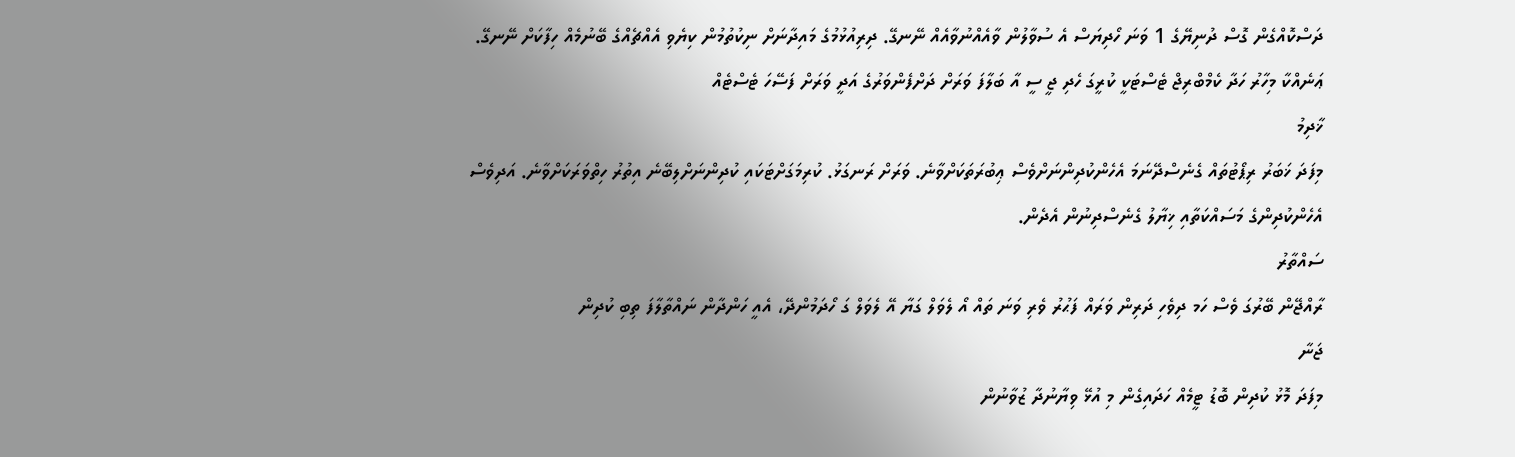ދަސްކޮއްގެން ގޮސް ދުނިޔޭގެ 1 ވަނަ ހޯދިޔަސް އެ ސުވާލުން ވާއެއްނުވާއެއް ނޭނގޭ. ދިރިއުޅުމުގެ މައިދާނަށް ނިކުތުމުން ކިޔެވި އެއްޗެއްގެ ބޭނުމެއް ހިފާކަށް ނޭނގޭ. ޢަނެއްކާ މިހާރު ހަދާ ކެމްބްރިޖް ޓެސްޓަކީ ކުރީގަ ހެދި ޖީ ސީ އާ ބަލާފަ ވަރަށް ދަށްފެންވަރުގެ އަދީ ވަރަށް ފަސޭހަ ޓެސްޓެއް
ޚާދިމު
މިފަދަ ޚަބަރު ރިޕޯޓުތައް ގެނެސްދޭނަމަ އެހެންކުދިންނަށްވެސް ޢިބުރަތަކަށްވާނެ. ވަރަށް ރަނގަޅު. ކުރިމަގަށްޓަކައި ކުދިންނަށްލިބޭނެ އިތުރު ހިތްވަރަކަށްވާނެ. އަދިވެސް އެހެންކުދިންގެ މަސައްކަތާއި ޚިޔާލު ގެނެސްދިނުން އެދެން.
ސައްތާރު
ރާއްޖޭން ބޭރުގަ ވެސް ހަމ ދިވެހި ދަރިން ވަރައް ފަޙުރު ވެރި ވަނަ ތައް އޯ ލެވަލް ގަޔާ އޭ ލެވަލް ގަ ހޯދަމުންދޭ، އެއީ ހަންދާން ނައްތާލާފަ ތިބި ކުދިން
ޖަނާ
މިފަދަ މޮޅު ކުދިން ބޮޑު ޓީމެއް ހަދައިގެން މި އުޅޭ ވިޔާނުދާ ޒުވާނުން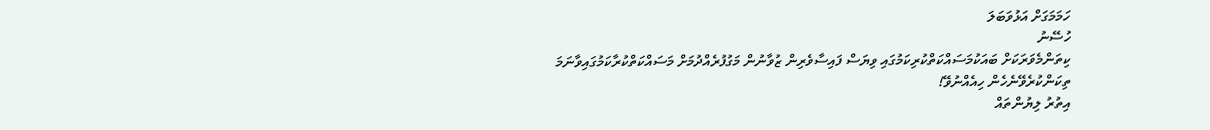ހަމަމަގަށް އަޅުވަބަލަ
ހުސޭނު
ކިތަންމެވަރަކަށް ބައަކުމަސައްކަތްކުރިކަމުގައި ވިޔަސް ފައިސާވެރިން ޒުވާނުން މަގުފުރެއްދުމަށް މަސައްކަތްކުރާކަމުގައިވާނަމަ ތިކަންކުރެވޭނެހެން ހިއެއްނުވޭ!
އިތުރު ލިޔުންތައް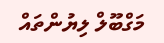މަގްބޫލް ލިޔުންތައް